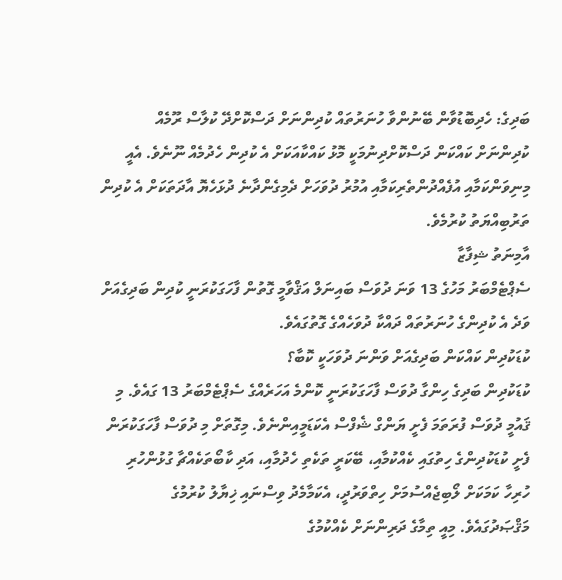ބަދިގެ: ހެދިބޮޑުވާން ބޭނުންވާ ހުނަރުތައް ކުދިންނަށް ދަސްކޮށްދޭ ކުލާސް ރޫމެއް
ކުދިންނަށް ކައްކަން ދަސްކޮށްދިނުމަކީ މޮޅު ކައްކާއަކަށް އެ ކުދިން ހެދުމެއް ނޫނެވެ. އެއީ މިނިވަންކަމާއި އުފެއްދުންތެރިކަމާއި އުމުރު ދުވަހަށް ދެމިގެންދާނެ ދުޅަހެޔޮ އާދަތަކަށް އެ ކުދިން ތަރުބިއްޔަތު ކުރުމެވެ.
އާމިނަތު ޝިފާޒާ
ސެޕްޓެމްބަރު މަހުގެ 13 ވަނަ ދުވަސް ބައިނަލް އަޤްވާމީ ގޮތުން ފާހަގަކުރަނީ ކުދިން ބަދިގެއަށް ވަދެ އެ ކުދިންގެ ހުނަރުތައް ދައްކާ ދުވަހެއްގެ ގޮތުގައެވެ.
ކުޑަކުދިން ކައްކަން ބަދިގެއަށް ވަންނަ ދުވަހަކީ ކޮބާ؟
ކުޑަކުދިން ބަދިގެ ހިންގާ ދުވަސް ފާހަގަކުރަނީ ކޮންމެ އަހަރެއްގެ ސެޕްޓެމްބަރު 13 ގައެވެ. މި ޤައުމީ ދުވަސް ފުރަތަމަ ފެށީ ޔަންގް ޝެފްސް އެކަޑަމީއިންނެވެ. މިގޮތަށް މި ދުވަސް ފާހަގަކުރަން ފެށީ ކުޑަކުދިންގެ ހިތުގައި ކެއްކުމާއި، ބޭކަރީ ތަކެތި ހެދުމާއި، އަދި ކާބޯތަކެއްޗާ ގުޅުންހުރި ހުރިހާ ކަމަކަށް ލޯބިޖެއްސުމަށް ހިތްވަރުދީ، އެކަމާމެދު ވިސްނައި ޚިޔާލު ކުރުމުގެ މަޤްޞަދުގައެވެ. މިއީ ތިމާގެ ދަރިންނަށް ކެއްކުމުގެ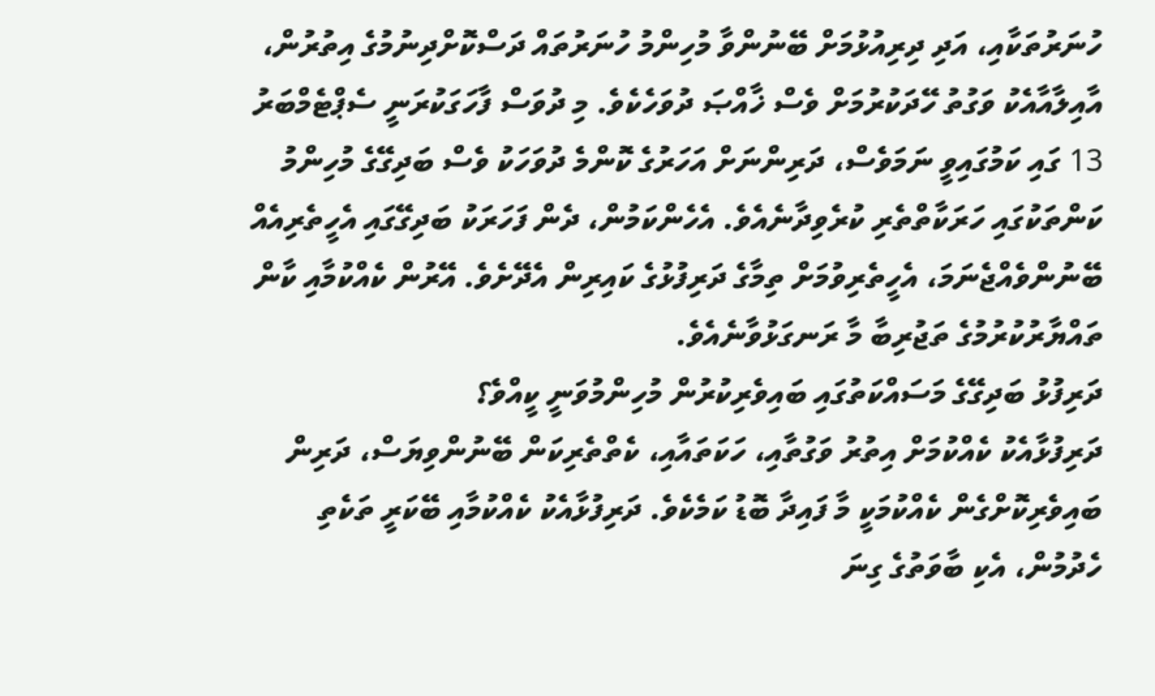ހުނަރުތަކާއި، އަދި ދިރިއުޅުމަށް ބޭނުންވާ މުހިންމު ހުނަރުތައް ދަސްކޮށްދިނުމުގެ އިތުރުން، އާއިލާއާއެކު ވަގުތު ހޭދަކުރުމަށް ވެސް ޚާއްޞަ ދުވަހެކެވެ. މި ދުވަސް ފާހަގަކުރަނީ ސެޕްޓެމްބަރު 13 ގައި ކަމުގައިވީ ނަމަވެސް، ދަރިންނަށް އަހަރުގެ ކޮންމެ ދުވަހަކު ވެސް ބަދިގޭގެ މުހިންމު ކަންތަކުގައި ހަރަކާތްތެރި ކުރެވިދާނެއެވެ. އެހެންކަމުން، ދެން ފަހަރަކު ބަދިގޭގައި އެހީތެރިއެއް ބޭނުންވެއްޖެނަމަ، އެހީތެރިވުމަށް ތިމާގެ ދަރިފުޅުގެ ކައިރިން އެދޭށެވެ. އޭރުން ކެއްކުމާއި ކާން ތައްޔާރުކުރުމުގެ ތަޖުރިބާ މާ ރަނގަޅުވާނެއެވެ.
ދަރިފުޅު ބަދިގޭގެ މަސައްކަތުގައި ބައިވެރިކުރުން މުހިންމުވަނީ ކީއްވެ؟
ދަރިފުޅާއެކު ކެއްކުމަށް އިތުރު ވަގުތާއި، ހަކަތައާއި، ކެތްތެރިކަން ބޭނުންވިޔަސް، ދަރިން ބައިވެރިކޮށްގެން ކެއްކުމަކީ މާ ފައިދާ ބޮޑު ކަމެކެވެ. ދަރިފުޅާއެކު ކެއްކުމާއި ބޭކަރީ ތަކެތި ހެދުމުން، އެކި ބާވަތުގެ ގިނަ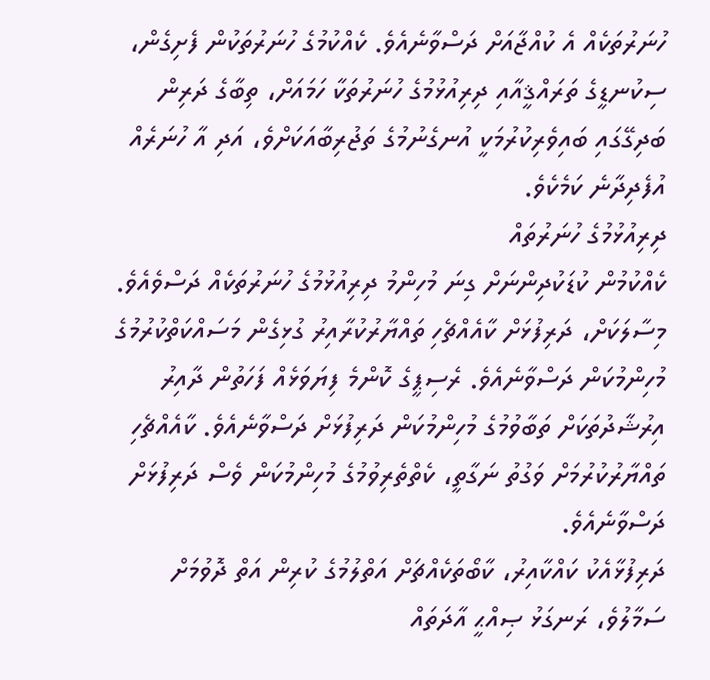ހުނަރުތަކެއް އެ ކުއްޖާއަށް ދަސްވާނެއެވެ. ކެއްކުމުގެ ހުނަރުތަކުން ފެށިގެން، ސިކުނޑީގެ ތަރައްޤީއާއި ދިރިއުޅުމުގެ ހުނަރުތަކާ ހަމައަށް، ތިބާގެ ދަރިން ބަދިގޭގައި ބައިވެރިކުރުމަކީ އުނގެނުމުގެ ތަޖުރިބާއަކަށްވެ، އަދި އާ ހުނަރެއް އުފެދިދާނެ ކަމެކެވެ.
ދިރިއުޅުމުގެ ހުނަރުތައް
ކެއްކުމުން ކުޑަކުދިންނަށް ގިނަ މުހިންމު ދިރިއުޅުމުގެ ހުނަރުތަކެއް ދަސްވެއެވެ. މިސާލަކަށް، ދަރިފުޅަށް ކާއެއްޗެހި ތައްޔާރުކުރާއިރު ގުޅިގެން މަސައްކަތްކުރުމުގެ މުހިންމުކަން ދަސްވާނެއެވެ. ރެސިޕީގެ ކޮންމެ ފިޔަވަޅެއް ފަހަތުން ދާއިރު އިރުޝާދުތަކަށް ތަބާވުމުގެ މުހިންމުކަން ދަރިފުޅަށް ދަސްވާނެއެވެ. ކާއެއްޗެހި ތައްޔާރުކުރުމަށް ވަގުތު ނަގާތީ، ކެތްތެރިވުމުގެ މުހިންމުކަން ވެސް ދަރިފުޅަށް ދަސްވާނެއެވެ.
ދަރިފުޅާއެކު ކައްކާއިރު، ކާބޯތަކެއްޗަށް އަތްލުމުގެ ކުރިން އަތް ދޮވުމަށް ސަމާލުވެ، ރަނގަޅު ޞިއްޙީ އާދަތައް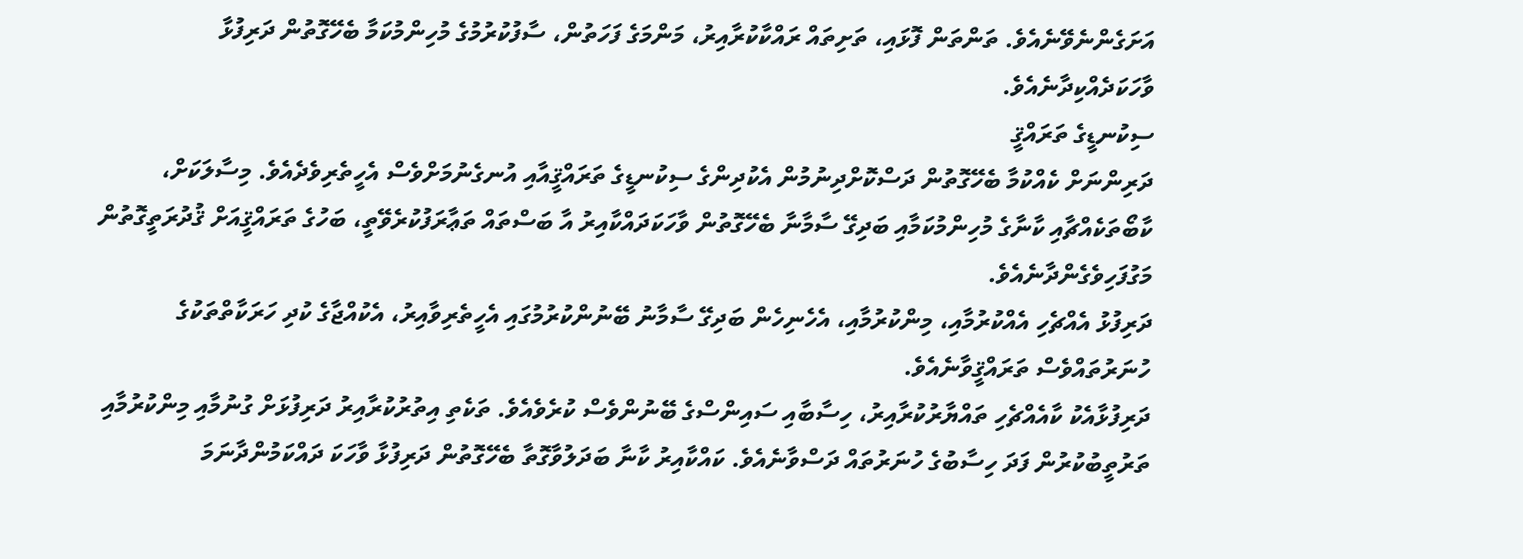އަށަގެންނެވޭނެއެވެ. ތަންތަން ފޮޅައި، ތަށިތައް ރައްކާކުރާއިރު، މަންމަގެ ފަހަތުން، ސާފުކުރުމުގެ މުހިންމުކަމާ ބެހޭގޮތުން ދަރިފުޅާ ވާހަކަދެއްކިދާނެއެވެ.
ސިކުނޑީގެ ތަރައްޤީ
ދަރިންނަށް ކެއްކުމާ ބެހޭގޮތުން ދަސްކޮށްދިނުމުން އެކުދިންގެ ސިކުނޑީގެ ތަރައްޤީއާއި އުނގެނުމަށްވެސް އެހީތެރިވެދެއެވެ. މިސާލަކަށް، ކާބޯތަކެއްޗާއި ކާނާގެ މުހިންމުކަމާއި ބަދިގޭ ސާމާނާ ބެހޭގޮތުން ވާހަކަދައްކާއިރު އާ ބަސްތައް ތަޢާރަފުކުރެވޭތީ، ބަހުގެ ތަރައްޤީއަށް ޤުދުރަތީގޮތުން މަގުފަހިވެގެންދާނެއެވެ.
ދަރިފުޅު އެއްޗެހި އެއްކުރުމާއި، މިންކުރުމާއި، އެހެނިހެން ބަދިގޭ ސާމާނު ބޭނުންކުރުމުގައި އެހީތެރިވާއިރު، އެކުއްޖާގެ ކުދި ހަރަކާތްތަކުގެ ހުނަރުތައްވެސް ތަރައްޤީވާނެއެވެ.
ދަރިފުޅާއެކު ކާއެއްޗެހި ތައްޔާރުކުރާއިރު، ހިސާބާއި ސައިންސްގެ ބޭނުންވެސް ކުރެވެއެވެ. ތަކެތި އިތުރުކުރާއިރު ދަރިފުޅަށް ގުނުމާއި މިންކުރުމާއި ތަރުތީބުކުރުން ފަދަ ހިސާބުގެ ހުނަރުތައް ދަސްވާނެއެވެ. ކައްކާއިރު ކާނާ ބަދަލުވާގޮތާ ބެހޭގޮތުން ދަރިފުޅާ ވާހަކަ ދައްކަމުންދާނަމަ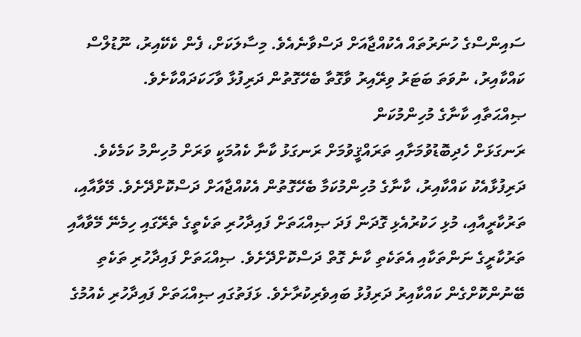ސައިންސްގެ ހުނަރުތައް އެކުއްޖާއަށް ދަސްވާނެއެވެ. މިސާލަކަށް، ފެން ކެކޭއިރު، ނޫޑުލްސް ކައްކާއިރު، ނުވަތަ ބަޓަރު ވިރޭއިރު ވާގޮތާ ބެހޭގޮތުން ދަރިފުޅާ ވާހަކަދައްކާށެވެ.
ޞިއްޙަތާއި ކާނާގެ މުހިންމުކަން
ރަނގަޅަށް ހެދިބޮޑުވުމަށާއި ތަރައްޤީވުމަށް ރަނގަޅު ކާނާ ކެއުމަކީ ވަރަށް މުހިންމު ކަމެކެވެ. ދަރިފުޅާއެކު ކައްކާއިރު، ކާނާގެ މުހިންމުކަމާ ބެހޭގޮތުން އެކުއްޖާއަށް ދަސްކޮށްދޭށެވެ. މޭވާއާއި، ތަރުކާރީއާއި، މުޅި ހަކުރުއެޅި ގޮދަން ފަދަ ޞިއްޙަތަށް ފައިދާހުރި ތަކެތީގެ ތެރޭގައި ހިމެނޭ މޭވާއާއި ތަރުކާރީގެ ނަންތަކާއި އެތަކެތި ކާނެ ގޮތް ދަސްކޮށްދޭށެވެ. ޞިއްޙަތަށް ފައިދާހުރި ތަކެތި ބޭނުންކޮށްގެން ކައްކާއިރު ދަރިފުޅު ބައިވެރިކުރާށެވެ. ޅަފަތުގައި ޞިއްޙަތަށް ފައިދާހުރި ކެއުމުގެ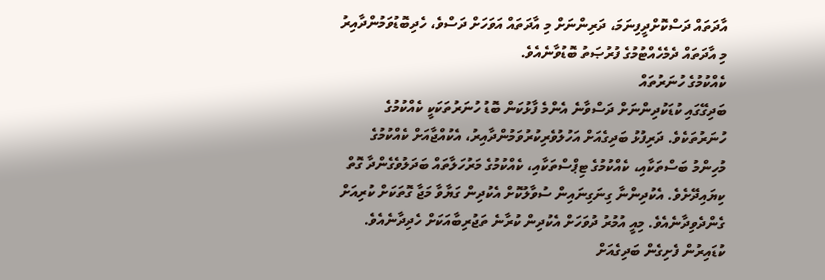އާދަތައް ދަސްކޮށްދީފިނަމަ، ދަރިންނަށް މި އާދަތައް އަވަހަށް ދަސްވެ، ހެދިބޮޑުވަމުންދާއިރު މި އާދަތައް ދެމެހެއްޓުމުގެ ފުރުޞަތު ބޮޑުވާނެއެވެ.
ކެއްކުމުގެ ހުނަރުތައް
ބަދިގޭގައި ކުޑަކުދިންނަށް ދަސްވާނެ އެންމެ ފާޅުކަން ބޮޑު ހުނަރުތަކަކީ ކެއްކުމުގެ ހުނަރުތަކެވެ. ދަރިފުޅު ބަދިގެއަށް އަހުލުވެރިކުރުވަމުންދާއިރު، އެކުއްޖާއަށް ކެއްކުމުގެ މުހިންމު ބަސްތަކާއި، ކެއްކުމުގެ ޓިޕްސްތަކާއި، ކެއްކުމުގެ މަރުހަލާތައް ބަދަލުވެގެންދާ ގޮތް ކިޔައިދޭށެވެ. އެކުދިންނާ ގިނަގިނައިން ސުވާލުކޮށް އެކުދިން ގަޔާވާ މަޖާ ގޮތަކަށް ކުރިއަށް ގެންދެވިދާނެއެވެ. މިއީ އުމުރު ދުވަހަށް އެކުދިން ކުރާނެ ތަޖުރިބާއަކަށް ހެދިދާނެއެވެ. ކުޑައިރުން ފެށިގެން ބަދިގެއަށް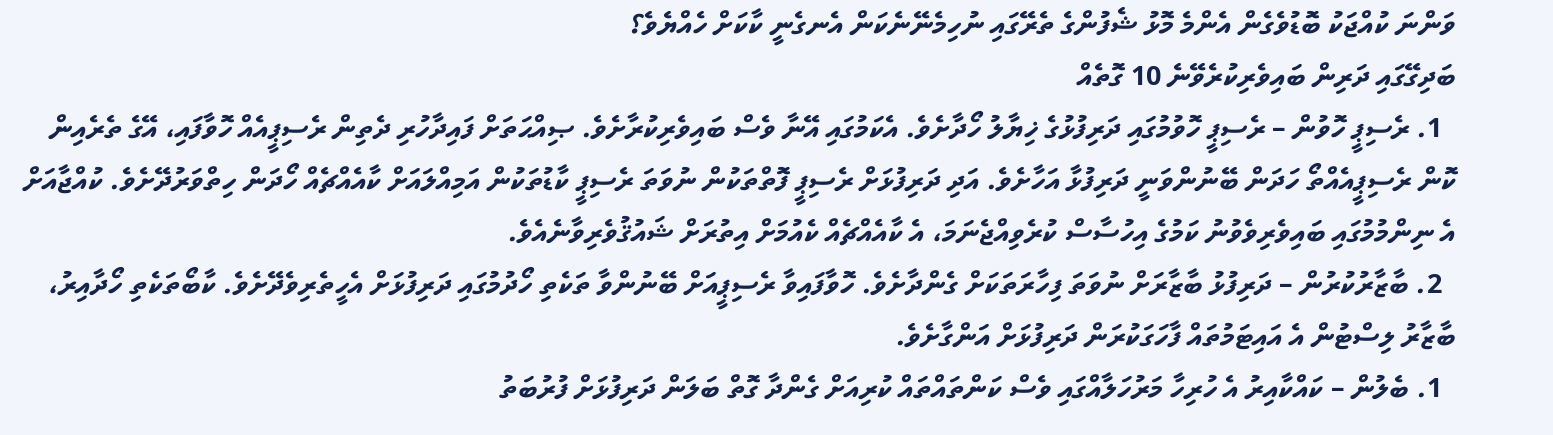ވަންނަ ކުއްޖަކު ބޮޑުވެގެން އެންމެ މޮޅު ޝެފުންގެ ތެރޭގައި ނުހިމެނޭނެކަން އެނގެނީ ކާކަށް ހެއްޔެވެ؟
ބަދިގޭގައި ދަރިން ބައިވެރިކުރެވޭނެ 10 ގޮތެއް
  1. ރެސިޕީ ހޮވުން – ރެސިޕީ ހޮވުމުގައި ދަރިފުޅުގެ ޚިޔާލު ހޯދާށެވެ. އެކަމުގައި އޭނާ ވެސް ބައިވެރިކުރާށެވެ. ޞިއްޙަތަށް ފައިދާހުރި ދެތިން ރެސިޕީއެއް ހޮވާފައި، އޭގެ ތެރެއިން ކޮން ރެސިޕީއެއްތޯ ހަދަން ބޭނުންވަނީ ދަރިފުޅާ އަހާށެވެ. އަދި ދަރިފުޅަށް ރެސިޕީ ފޮތްތަކުން ނުވަތަ ރެސިޕީ ކާޑުތަކުން އަމިއްލައަށް ކާއެއްޗެއް ހޯދަން ހިތްވަރުދޭށެވެ. ކުއްޖާއަށް އެ ނިންމުމުގައި ބައިވެރިވެވުނު ކަމުގެ އިހުސާސް ކުރެވިއްޖެނަމަ، އެ ކާއެއްޗެއް ކެއުމަށް އިތުރަށް ޝައުޤުވެރިވާނެއެވެ.
  2. ބާޒާރުކުރުން – ދަރިފުޅު ބާޒާރަށް ނުވަތަ ފިހާރަތަކަށް ގެންދާށެވެ. ހޮވާފައިވާ ރެސިޕީއަށް ބޭނުންވާ ތަކެތި ހޯދުމުގައި ދަރިފުޅަށް އެހީތެރިވެދޭށެވެ. ކާބޯތަކެތި ހޯދާއިރު، ބާޒާރު ލިސްޓުން އެ އައިޓަމުތައް ފާހަގަކުރަން ދަރިފުޅަށް އަންގާށެވެ.
  1. ބެލުން – ކައްކާއިރު އެ ހުރިހާ މަރުހަލާއްގައި ވެސް ކަންތައްތައް ކުރިއަށް ގެންދާ ގޮތް ބަލަން ދަރިފުޅަށް ފުރުބަތު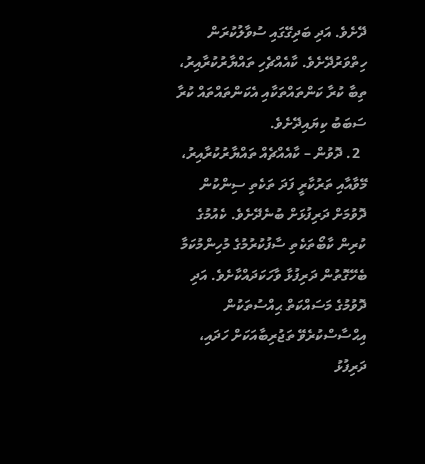ދޭށެވެ. އަދި ބަދިގޭގައި ސުވާލުކުރަން ހިތްވަރުދޭށެވެ. ކާއެއްޗެހި ތައްޔާރުކުރާއިރު، ތިބާ ކުރާ ކަންތައްތަކާއި އެކަންތައްތައް ކުރާ ސަބަބު ކިޔައިދޭށެވެ.
  2. ދޮވުން – ކާއެއްޗެއް ތައްޔާރުކުރާއިރު، މޭވާއާއި ތަރުކާރީ ފަދަ ތަކެތި ސިންކުން ދޮވުމަށް ދަރިފުޅަށް ބުނެދޭށެވެ. ކެއުމުގެ ކުރިން ކާބޯތަކެތި ސާފުކުރުމުގެ މުހިންމުކަމާ ބެހޭގޮތުން ދަރިފުޅާ ވާހަކަދައްކާށެވެ. އަދި ދޮވުމުގެ މަސައްކަތް ޙިއްސުތަކުން އިޙްސާސްކުރެވޭ ތަޖުރިބާއަކަށް ހަދައި، ދަރިފުޅު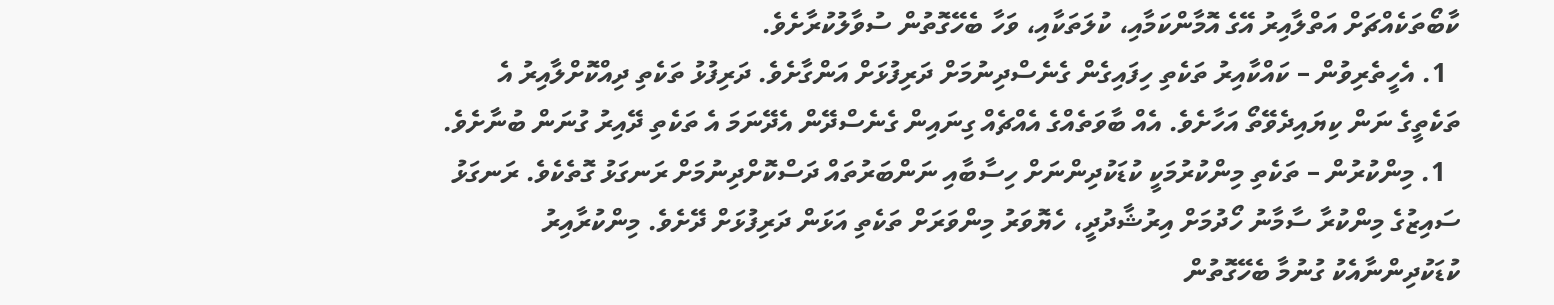ކާބޯތަކެއްޗަށް އަތްލާއިރު އޭގެ އޮމާންކަމާއި، ކުލަތަކާއި، ވަހާ ބެހޭގޮތުން ސުވާލުކުރާށެވެ.
  1. އެހީތެރިވުން – ކައްކާއިރު ތަކެތި ހިފައިގެން ގެނެސްދިނުމަށް ދަރިފުޅަށް އަންގާށެވެ. ދަރިފުޅު ތަކެތި ދިއްކޮށްލާއިރު އެ ތަކެތީގެ ނަން ކިޔައިދެވޭތޯ އަހާށެވެ. އެއް ބާވަތެއްގެ އެއްޗެއް ގިނައިން ގެނެސްދޭން އެދޭނަމަ އެ ތަކެތި ދޭއިރު ގުނަން ބުނާށެވެ.
  1. މިންކުރުން – ތަކެތި މިންކުރުމަކީ ކުޑަކުދިންނަށް ހިސާބާއި ނަންބަރުތައް ދަސްކޮށްދިނުމަށް ރަނގަޅު ގޮތެކެވެ. ރަނގަޅު ސައިޒުގެ މިންކުރާ ސާމާނު ހޯދުމަށް އިރުޝާދުދީ، ހެޔޮވަރު މިންވަރަށް ތަކެތި އަޅަން ދަރިފުޅަށް ދޭށެވެ. މިންކުރާއިރު ކުޑަކުދިންނާއެކު ގުނުމާ ބެހޭގޮތުން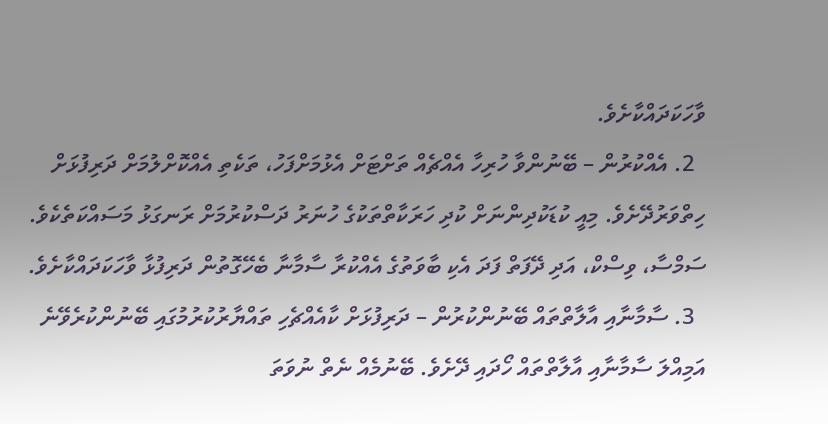ވާހަކަދައްކާށެވެ.
  2. އެއްކުރުން – ބޭނުންވާ ހުރިހާ އެއްޗެއް ތަށްޓަށް އެޅުމަށްފަހު، ތަކެތި އެއްކޮށްލުމަށް ދަރިފުޅަށް ހިތްވަރުދޭށެވެ. މިއީ ކުޑަކުދިންނަށް ކުދި ހަރަކާތްތަކުގެ ހުނަރު ދަސްކުރުމަށް ރަނގަޅު މަސައްކަތެކެވެ. ސަމްސާ، ވިސްކް، އަދި ދޭފަތް ފަދަ އެކި ބާވަތުގެ އެއްކުރާ ސާމާނާ ބެހޭގޮތުން ދަރިފުޅާ ވާހަކަދައްކާށެވެ.
  3. ސާމާނާއި އާލާތްތައް ބޭނުންކުރުން – ދަރިފުޅަށް ކާއެއްޗެހި ތައްޔާރުކުރުމުގައި ބޭނުންކުރެވޭނެ އަމިއްލަ ސާމާނާއި އާލާތްތައް ހޯދައި ދޭށެވެ. ބޭނުމެއް ނެތް ނުވަތަ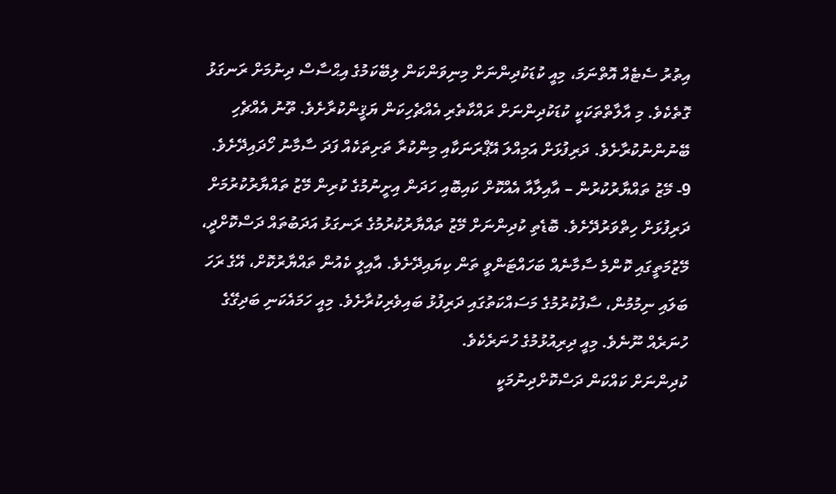އިތުރު ސެޓެއް އޮތްނަމަ، މިއީ ކުޑަކުދިންނަށް މިނިވަންކަން ލިބޭކަމުގެ އިޙްސާސް ދިނުމަށް ރަނގަޅު ގޮތެކެވެ. މި އާލާތްތަކަކީ ކުޑަކުދިންނަށް ރައްކާތެރި އެއްޗެހިކަން ޔަޤީންކުރާށެވެ. ތޫނު އެއްޗެހި ބޭނުންނުކުރާށެވެ. ދަރިފުޅަށް އަމިއްލަ އޭޕްރަނަކާއި މިންކުރާ ތަށިތަކެއް ފަދަ ސާމާނު ހޯދައިދޭށެވެ.
9- މޭޒު ތައްޔާރުކުރުން – އާއިލާއާ އެއްކޮށް ކައިބޮއި ހަދަން އިށީނުމުގެ ކުރިން މޭޒު ތައްޔާރުކުރުމަށް ދަރިފުޅަށް ހިތްވަރުދޭށެވެ. ބޮޑެތި ކުދިންނަށް މޭޒު ތައްޔާރުކުރުމުގެ ރަނގަޅު އަދަބުތައް ދަސްކޮށްދީ، މޭޒުމަތީގައި ކޮންމެ ސާމާނެއް ބަހައްޓަންވީ ތަން ކިޔައިދޭށެވެ. އާއިލީ ކެއުން ތައްޔާރުކޮށް، އޭގެ ރަހަ ބަލައި ނިމުމުން، ސާފުކުރުމުގެ މަސައްކަތުގައި ދަރިފުޅު ބައިވެރިކުރާށެވެ. މިއީ ހަމައެކަނި ބަދިގޭގެ ހުނަރެއް ނޫނެވެ. މިއީ ދިރިއުޅުމުގެ ހުނަރެކެވެ.
ކުދިންނަށް ކައްކަން ދަސްކޮށްދިނުމަކީ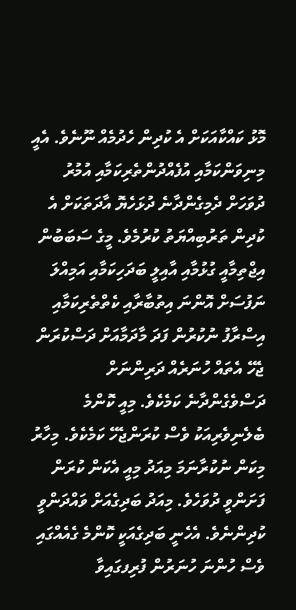މޮޅު ކައްކާއަކަށް އެ ކުދިން ހެދުމެއް ނޫނެވެ. އެއީ މިނިވަންކަމާއި އުފެއްދުންތެރިކަމާއި އުމުރު ދުވަހަށް ދެމިގެންދާނެ ދުޅަހެޔޮ އާދަތަކަށް އެ ކުދިން ތަރުބިއްޔަތު ކުރުމެވެ. މީގެ ސަބަބުން އިޖްތިމާއީ ގުޅުމާއި އާއިލީ ބަދަހިކަމާއި އަމިއްލަ ނަފުސަށް އޮންނަ އިތުބާރާއި ކެތްތެރިކަމާއި އިސްރާފު ނުކުރުން ފަދަ މާދަމާއަށް ދަސްކުރަން ޖެހޭ އެތައް ހުނަރެއް ދަރިންނަށް ދަސްވެގެންދާނެ ކަމެކެވެ. މިއީ ކޮންމެ ބެލެނިވެރިއަކު ވެސް ކުރަންޖެހޭ ކަމެކެވެ. މިހާރު މިކަން ނުކުރާނަމަ މިއަދު މިއީ އެކަން ކުރަން ފަށަންވީ ދުވަހެވެ. މިއަދު ބަދިގެއަށް ވައްދަންވީ ކުދިންނެވެ. އެހެނީ ބަދިގެއަކީ ކޮންމެ ގެއެއްގައި ވެސް ހުންނަ ހުނަރުން ފުރިފގައިވާ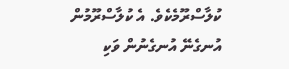ކުލާސްރޫމެކެވެ. އެ ކުލާސްރޫމުން އުނގެނޭ އުނގެނުން ވަކި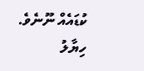ކުޑައެއް ނޫނެވެ.
ހިޔާލު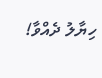ހިޔާލު ދެއްވާ!